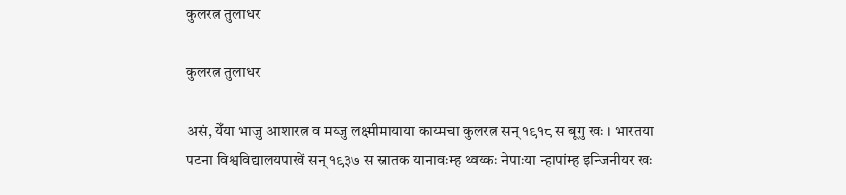कुलरत्न तुलाधर

कुलरत्न तुलाधर

असं, येँया भाजु आशारत्न व मय्जु लक्ष्मीमायाया काय्मचा कुलरत्न सन् १९१८ स बूगु खः । भारतया पटना विश्वविद्यालयपाखें सन् १९३७ स स्नातक यानावःम्ह थ्वय्कः नेपाःया न्हापांम्ह इन्जिनीयर खः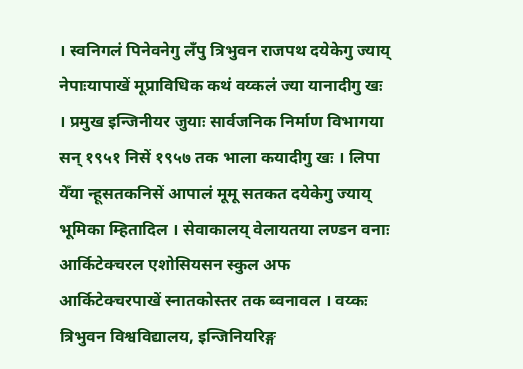। स्वनिगलं पिनेवनेगु लँपु त्रिभुवन राजपथ दयेकेगु ज्याय् नेपाःयापाखें मूप्राविधिक कथं वय्कलं ज्या यानादीगु खः । प्रमुख इन्जिनीयर जुयाः सार्वजनिक निर्माण विभागया सन् १९५१ निसें १९५७ तक भाला कयादीगु खः । लिपा येँया न्हूसतकनिसें आपालं मूमू सतकत दयेकेगु ज्याय् भूमिका म्हितादिल । सेवाकालय् वेलायतया लण्डन वनाः आर्किटेक्चरल एशोसियसन स्कुल अफ आर्किटेक्चरपाखें स्नातकोस्तर तक ब्वनावल । वय्कः त्रिभुवन विश्वविद्यालय, इन्जिनियरिङ्ग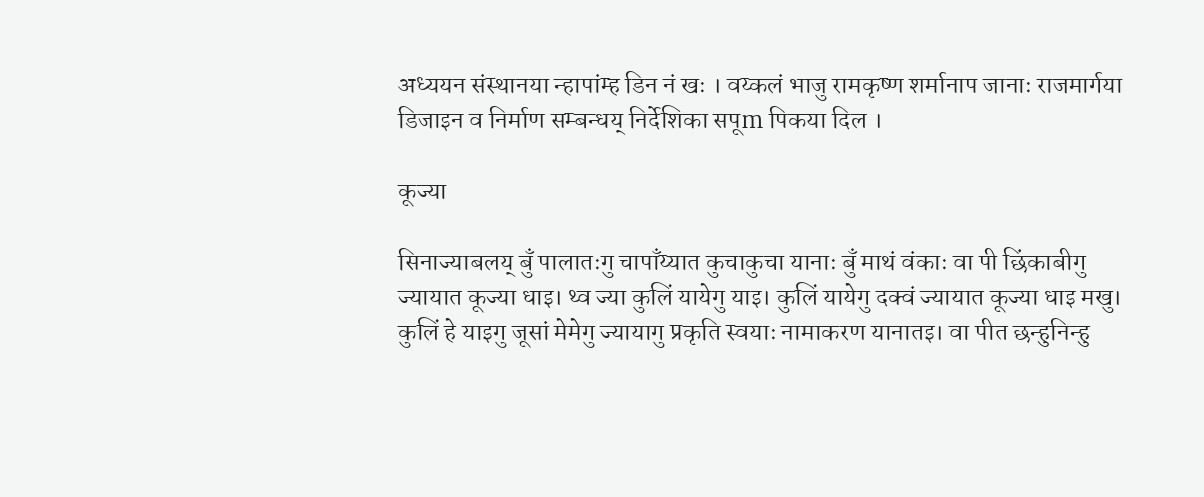अध्ययन संस्थानया न्हापांम्ह डिन नं खः । वय्कलं भाजु रामकृष्ण शर्मानाप जानाः राजमार्गया डिजाइन व निर्माण सम्बन्धय् निर्देशिका सपूm पिकया दिल ।

कूज्या

सिनाज्याबलय् बुँ पालातःगु चापाँय्यात कुचाकुचा यानाः बुँ माथं वंकाः वा पी छिंकाबीगु ज्यायात कूज्या धाइ। थ्व ज्या कुलिं यायेगु याइ। कुलिं यायेगु दक्वं ज्यायात कूज्या धाइ मखु। कुलिं हे याइगु जूसां मेमेगु ज्यायागु प्रकृति स्वयाः नामाकरण यानातइ। वा पीत छन्हुनिन्हु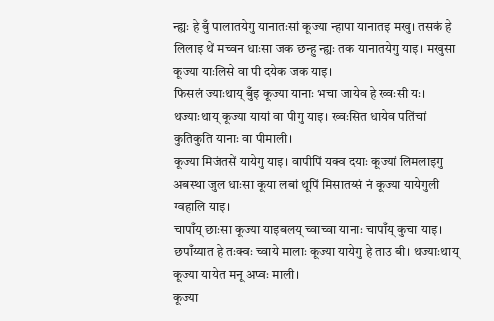न्ह्यः हे बुँ पालातयेगु यानातःसां कूज्या न्हापा यानातइ मखु। तसकं हे लिलाइ थें मच्वन धाःसा जक छन्हु न्ह्यः तक यानातयेगु याइ। मखुसा कूज्या याःलिसे वा पी दयेक जक याइ।
फिसलं ज्याःथाय् बुँइ कूज्या यानाः भचा जायेव हे ख्वःसी यः। थज्याःथाय् कूज्या यायां वा पीगु याइ। ख्वःसित धायेव पतिंचां कुतिकुति यानाः वा पीमाली।
कूज्या मिजंतसें यायेगु याइ। वापीपिं यक्व दयाः कूज्यां लिमलाइगु अबस्था जुल धाःसा कूया लबां थूपिं मिसातय्सं नं कूज्या यायेगुली ग्वहालि याइ।
चापाँय् छाःसा कूज्या याइबलय् च्वाच्वा यानाः चापाँय् कुचा याइ। छपाँय्यात हे तःक्वः च्वाये मालाः कूज्या यायेगु हे ताउ बी। थज्याःथाय् कूज्या यायेत मनू अप्वः माली।
कूज्या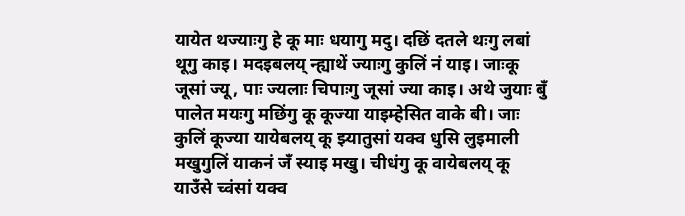यायेत थज्याःगु हे कू माः धयागु मदु। दछिं दतले थःगु लबां थूगु काइ। मदइबलय् न्ह्याथें ज्याःगु कुलिं नं याइ। जाःकू जूसां ज्यू, पाः ज्यलाः चिपाःगु जूसां ज्या काइ। अथे जुयाः बुँ पालेत मयःगु मछिंगु कू कूज्या याइम्हेसित वाके बी। जाः कुलिं कूज्या यायेबलय् कू झ्यातुसां यक्व धुसि लुइमाली मखुगुलिं याकनं जँ स्याइ मखु। चीधंगु कू वायेबलय् कू याउँसे च्वंसां यक्व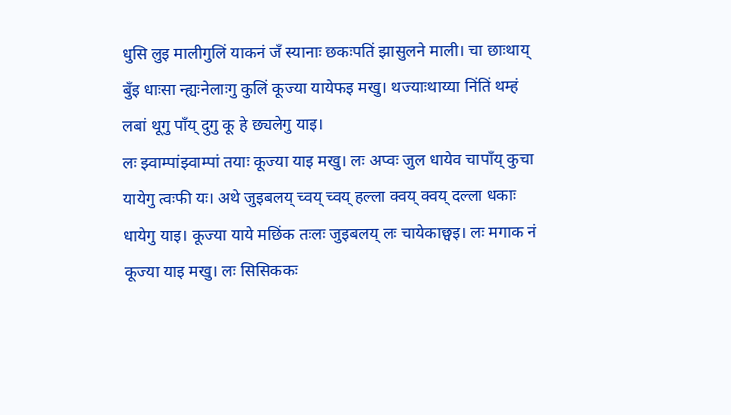धुसि लुइ मालीगुलिं याकनं जँ स्यानाः छकःपतिं झासुलने माली। चा छाःथाय् बुँइ धाःसा न्ह्यःनेलाःगु कुलिं कूज्या यायेफइ मखु। थज्याःथाय्या निंतिं थम्हं लबां थूगु पाँय् दुगु कू हे छ्यलेगु याइ।
लः झ्वाम्पांझ्वाम्पां तयाः कूज्या याइ मखु। लः अप्वः जुल धायेव चापाँय् कुचा यायेगु त्वःफी यः। अथे जुइबलय् च्वय् च्वय् हल्ला क्वय् क्वय् दल्ला धकाः धायेगु याइ। कूज्या याये मछिंक तःलः जुइबलय् लः चायेकाछ्वइ। लः मगाक नं कूज्या याइ मखु। लः सिसिककः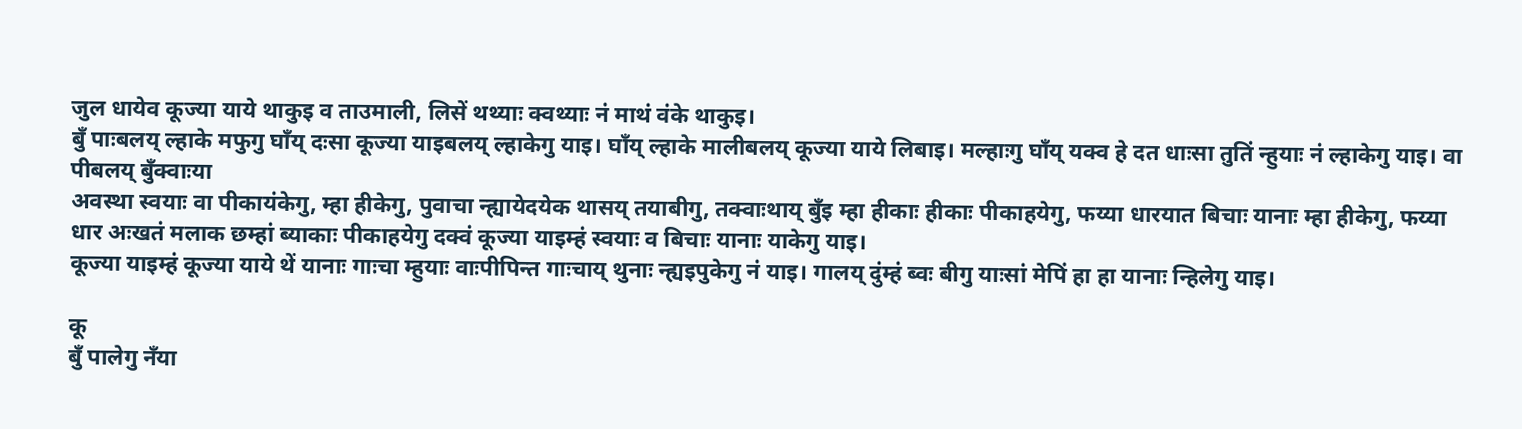जुल धायेव कूज्या याये थाकुइ व ताउमाली, लिसें थथ्याः क्वथ्याः नं माथं वंके थाकुइ।
बुँ पाःबलय् ल्हाके मफुगु घाँय् दःसा कूज्या याइबलय् ल्हाकेगु याइ। घाँय् ल्हाके मालीबलय् कूज्या याये लिबाइ। मल्हाःगु घाँय् यक्व हे दत धाःसा तुतिं न्हुयाः नं ल्हाकेगु याइ। वा पीबलय् बुँक्वाःया
अवस्था स्वयाः वा पीकायंकेगु, म्हा हीकेगु, पुवाचा न्ह्यायेदयेक थासय् तयाबीगु, तक्वाःथाय् बुँइ म्हा हीकाः हीकाः पीकाहयेगु, फय्या धारयात बिचाः यानाः म्हा हीकेगु, फय्या धार अःखतं मलाक छम्हां ब्याकाः पीकाहयेगु दक्वं कूज्या याइम्हं स्वयाः व बिचाः यानाः याकेगु याइ।
कूज्या याइम्हं कूज्या याये थें यानाः गाःचा म्हुयाः वाःपीपिन्त गाःचाय् थुनाः न्ह्यइपुकेगु नं याइ। गालय् दुंम्हं ब्वः बीगु याःसां मेपिं हा हा यानाः न्हिलेगु याइ।

कू
बुँ पालेगु नँया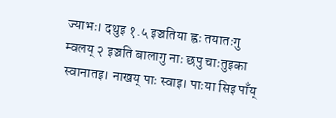ज्याभः। दथुइ १.५ इञ्चतिया ह्वः तयातःगु म्वलय् २ इञ्चति बालागु नाः छपु चाःतुइका स्वानातइ। नाखय् पाः स्वाइ। पाःया सिइ पाँय्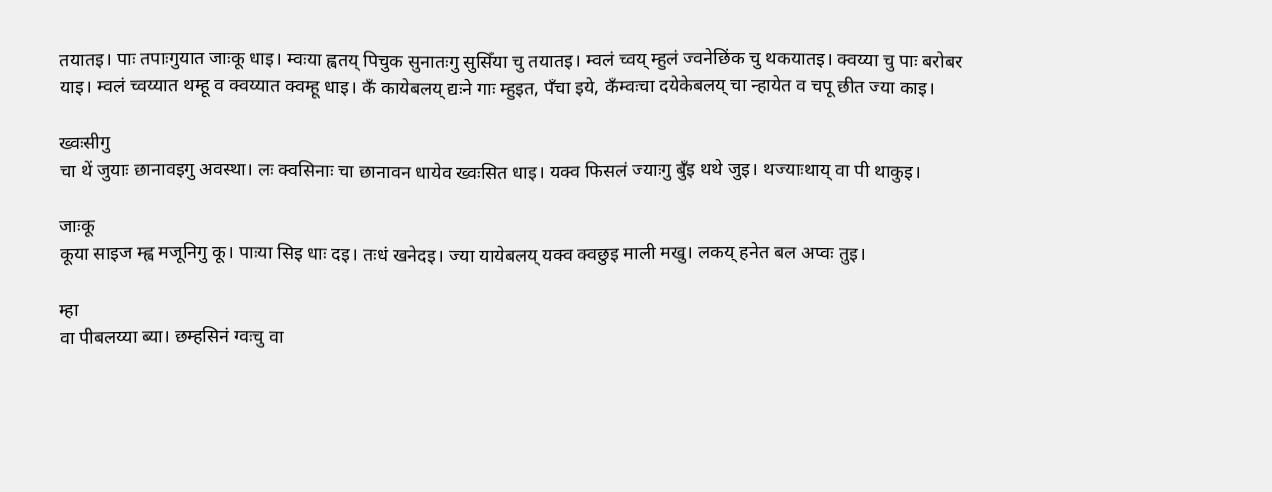तयातइ। पाः तपाःगुयात जाःकू धाइ। म्वःया ह्वतय् पिचुक सुनातःगु सुसिँया चु तयातइ। म्वलं च्वय् म्हुलं ज्वनेछिंक चु थकयातइ। क्वय्या चु पाः बरोबर याइ। म्वलं च्वय्यात थम्हू व क्वय्यात क्वम्हू धाइ। कँ कायेबलय् द्यःने गाः म्हुइत, पँचा इये, कँम्वःचा दयेकेबलय् चा न्हायेत व चपू छीत ज्या काइ।

ख्वःसीगु
चा थें जुयाः छानावइगु अवस्था। लः क्वसिनाः चा छानावन धायेव ख्वःसित धाइ। यक्व फिसलं ज्याःगु बुँइ थथे जुइ। थज्याःथाय् वा पी थाकुइ।

जाःकू
कूया साइज म्ह्व मजूनिगु कू। पाःया सिइ धाः दइ। तःधं खनेदइ। ज्या यायेबलय् यक्व क्वछुइ माली मखु। लकय् हनेत बल अप्वः तुइ।

म्हा
वा पीबलय्या ब्या। छम्हसिनं ग्वःचु वा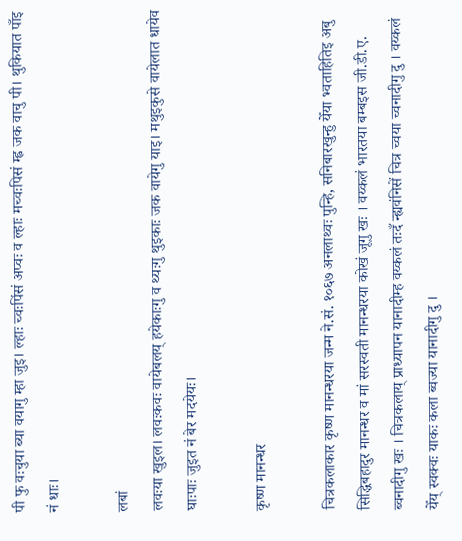पी फु वःचुया ब्या वयागु म्हा जुइ। ल्हाः च्वःपिंसं अप्वः व ल्हाः मच्वःपिसं म्ह्व जक वाचु पी। थुकियात पाँइ नं धाः।

लबां
लवःया खुइल। लवःकवः वायेबलय् हयेकाःगु व थ्यःगु थुइकाः जक वायेगु याइ। मथुइकुसे वायेलात धायेव घाःपाः जुइत नं बेर मदयेयः।

कृष्ण मानन्धर

चित्रकलाकार कृष्ण मानन्धरया जन्म ने.सं. १०६७ अनलाथ्वः पुन्हि, सनिबारखुन्हु येँया भ्वताहितिइ अबु सिद्धिबहादुर मानन्धर व मां सरस्वती मानन्धरया कोखं जूगु खः । वय्कलं भारतया बम्बइस जी.डी.ए. ब्वनादीगु खः । चित्रकलाय् प्राध्यापन यानादीम्ह वय्कलं तःदँ न्ह्यवंनिसें चित्र च्वया च्वनादीगु दु । वय्कलं येँय् स्वक्वः याकः कला ब्वज्या यानादीगु दु ।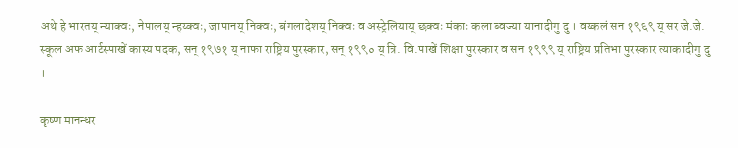अथे हे भारतय् न्याक्वः, नेपालय् न्हय्क्वः, जापानय् निक्वः, बंगलादेशय् निक्वः व अस्ट्रेलियाय् छक्वः मंकाः कला ब्वज्या यानादीगु दु । वय्कलं सन १९६९ य् सर जे.जे. स्कूल अफ आर्टस्पाखें कास्य पदक, सन् १९७१ य् नाफा राष्ट्रिय पुरस्कार, सन् १९९० य् त्रि. वि.पाखें शिक्षा पुरस्कार व सन १९९९ य् राष्ट्रिय प्रतिभा पुरस्कार त्याकादीगु दु ।

कृष्ण मानन्धर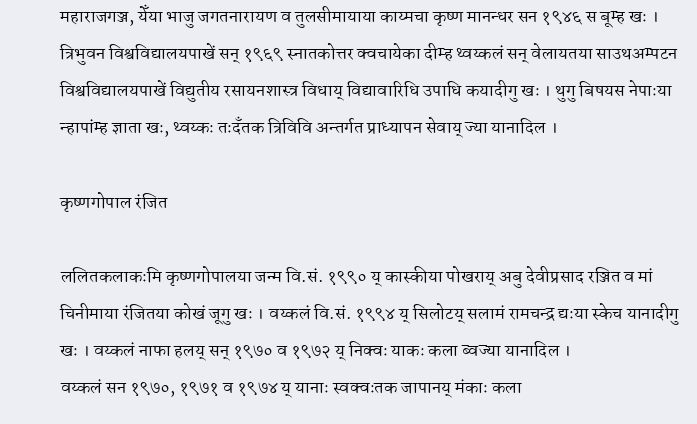महाराजगञ्ज, येँया भाजु जगतनारायण व तुलसीमायाया काय्मचा कृष्ण मानन्धर सन १९४६ स बूम्ह खः । त्रिभुवन विश्वविद्यालयपाखें सन् १९६९ स्नातकोत्तर क्वचायेका दीम्ह थ्वय्कलं सन् वेलायतया साउथअम्पटन विश्वविद्यालयपाखें विद्युतीय रसायनशास्त्र विधाय् विद्यावारिधि उपाधि कयादीगु खः । थुगु बिषयस नेपाःया न्हापांम्ह ज्ञाता खः, थ्वय्कः तःदँतक त्रिविवि अन्तर्गत प्राध्यापन सेवाय् ज्या यानादिल ।

कृष्णगोपाल रंजित

ललितकलाकःमि कृष्णगोपालया जन्म वि.सं. १९९० य् कास्कीया पोखराय् अबु देवीप्रसाद रञ्जित व मां चिनीमाया रंजितया कोखं जूगु खः । वय्कलं वि.सं. १९९४ य् सिलोटय् सलामं रामचन्द्र द्यःया स्केच यानादीगु खः । वय्कलं नाफा हलय् सन् १९७० व १९७२ य् निक्वः याकः कला ब्वज्या यानादिल ।
वय्कलं सन १९७०, १९७१ व १९७४ य् यानाः स्वक्वःतक जापानय् मंकाः कला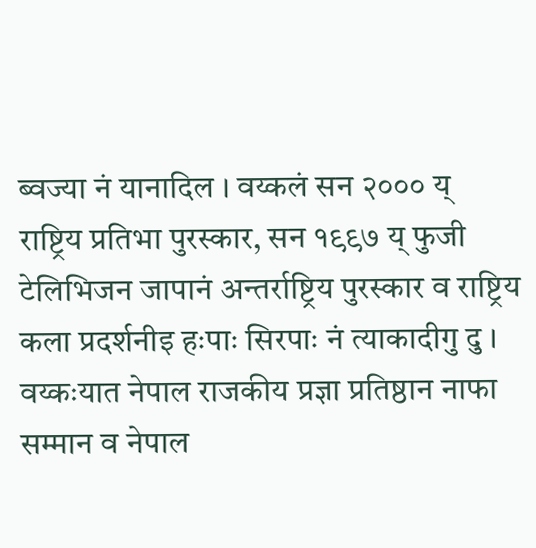ब्वज्या नं यानादिल । वय्कलं सन २००० य् राष्ट्रिय प्रतिभा पुरस्कार, सन १९९७ य् फुजी टेलिभिजन जापानं अन्तर्राष्ट्रिय पुरस्कार व राष्ट्रिय कला प्रदर्शनीइ हःपाः सिरपाः नं त्याकादीगु दु । वय्कःयात नेपाल राजकीय प्रज्ञा प्रतिष्ठान नाफा सम्मान व नेपाल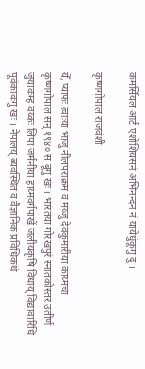कमर्सियल आर्ट एशोशियसनं अभिनन्दन नं यायेधुंकूगु दु ।

कृष्णगोपाल राजवंशी

येँ, प्याफः त्वाःया भाजु नीलपराक्रम व मय्जु देवकुमारीया काय्मचा कृष्णगोपाल सन् १९४० स बूगु खः । भारतया गोरखपुरं स्नातकोस्तर उतीर्ण जुयावःम्ह वय्कः लिपा जर्मनीया हाय्मवर्गपाखें जलीयकृषि विधाय् विद्यावारिधि पूवंकावःगु खः । नेपालय् ब्यवस्थित व वैज्ञानिक प्रविधिकथं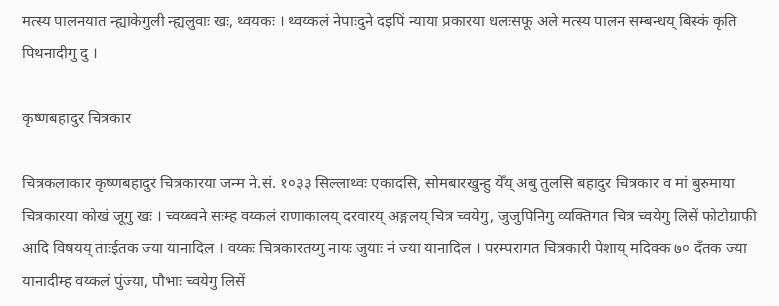मत्स्य पालनयात न्ह्याकेगुली न्ह्यलुवाः खः, थ्वयकः । थ्वय्कलं नेपाःदुने दइपिं न्याया प्रकारया धलःसफू अले मत्स्य पालन सम्बन्धय् बिस्कं कृति पिथनादीगु दु ।

कृष्णबहादुर चित्रकार

चित्रकलाकार कृष्णबहादुर चित्रकारया जन्म ने.सं. १०३३ सिल्लाथ्वः एकादसि, सोमबारखुन्हु येँय् अबु तुलसि बहादुर चित्रकार व मां बुरुमाया चित्रकारया कोखं जूगु खः । च्वय्ब्वने सःम्ह वय्कलं राणाकालय् दरवारय् अङ्गलय् चित्र च्वयेगु, जुजुपिनिगु व्यक्तिगत चित्र च्वयेगु लिसें फोटोग्राफी आदि विषयय् ताःईतक ज्या यानादिल । वय्कः चित्रकारतय्गु नायः जुयाः नं ज्या यानादिल । परम्परागत चित्रकारी पेशाय् मदिक्क ७० दँतक ज्या यानादीम्ह वय्कलं पुंज्या, पौभाः च्वयेगु लिसें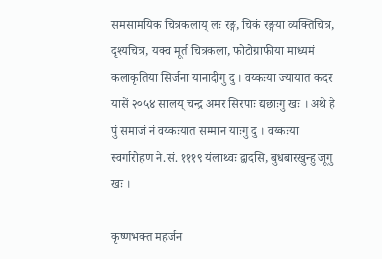समसामयिक चित्रकलाय् लः रङ्ग, चिकं रङ्गया व्यक्तिचित्र, दृश्यचित्र, यक्व मूर्त चित्रकला, फोटोग्राफीया माध्यमं कलाकृतिया सिर्जना यानादीगु दु । वय्कःया ज्यायात कदर यासें २०५४ सालय् चन्द्र अमर सिरपाः द्यछाःगु खः । अथे हे पुं समाजं नं वय्कःयात सम्मान याःगु दु । वय्कःया स्वर्गारोहण ने.सं. १११९ यंलाथ्वः द्वादसि, बुधबारखुन्हु जूगु खः ।

कृष्णभक्त महर्जन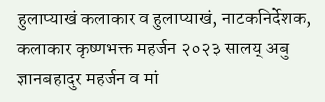हुलाप्याखं कलाकार व हुलाप्याखं, नाटकनिर्देशक, कलाकार कृष्णभक्त महर्जन २०२३ सालय्‌ अबु ज्ञानबहादुर महर्जन व मां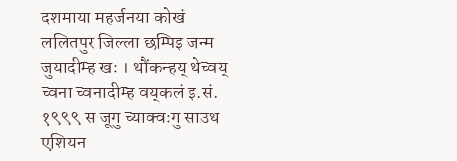दशमाया महर्जनया कोखं ललितपुर जिल्ला छम्पिइ जन्म जुयादीम्ह खः । थौंकन्हय्‌ थेच्वय्‌ च्वना च्वनादीम्ह वय्‌कलं इ.सं. १९९९ स जूगु च्याक्वःगु साउथ एशियन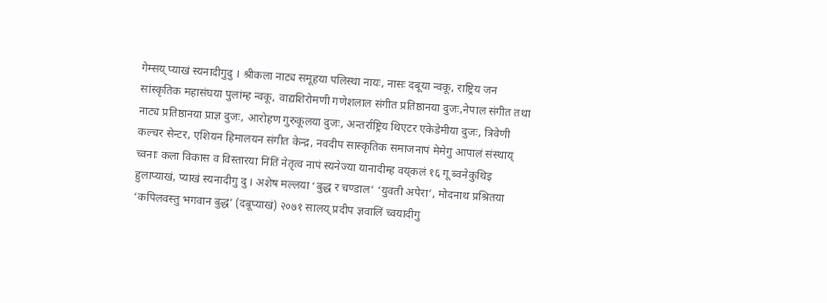गेम्सय्‌ प्याखं स्यनादीगुदु । श्रीकला नाट्य समूहया पलिस्था नायः, नासः दबूया न्वकू, राष्ट्रिय जन सांस्कृतिक महासंघया पुलांम्ह न्वकू, वाद्यशिरोमणी गणेशलाल संगीत प्रतिष्ठानया दुजः,नेपाल संगीत तथा नाट्य प्रतिष्ठानया प्राज्ञ दुजः, आरोहण गुरुकूलया दुजः, अन्तर्राष्ट्रिय थिएटर एकेडेमीया दुजः, त्रिवेणी कल्चर सेन्टर, एशियन हिमालयन संगीत केन्द्र, नवदीप सास्कृतिक समाजनापं मेमेगु आपालं संस्थाय्‌ च्वनाः कला विकास व विस्तारया निंतिं नेतृत्व नापं स्यनेज्या यानादीम्ह वय्‌कलं १६ गू ब्वनेकुथिइ हुलाप्याखं, प्याखं स्यनादीगु दु । अशेष मल्लया ‘बुद्ध र चण्डाल’ ‘युवती अपेरा’, मोदनाथ प्रश्रितया ‘कपिलवस्तु भगवान बुद्ध’ (दबूप्याखं) २०७१ सालय्‌ प्रदीप ज्ञवालिं च्वयादीगु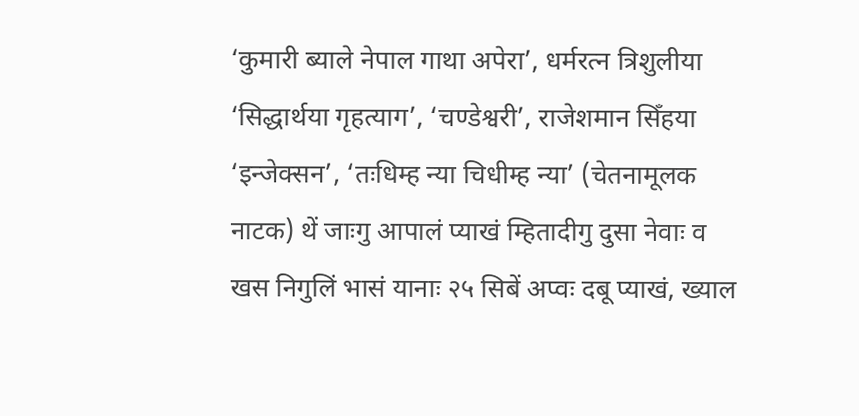‘कुमारी ब्याले नेपाल गाथा अपेरा’, धर्मरत्न त्रिशुलीया ‘सिद्धार्थया गृहत्याग’, ‘चण्डेश्वरी’, राजेशमान सिँहया ‘इन्जेक्सन’, ‘तःधिम्ह न्या चिधीम्ह न्या’ (चेतनामूलक नाटक) थें जाःगु आपालं प्याखं म्हितादीगु दुसा नेवाः व खस निगुलिं भासं यानाः २५ सिबें अप्वः दबू प्याखं, ख्याल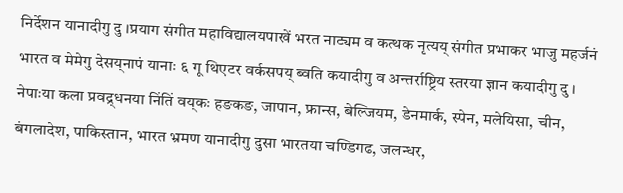निर्देशन यानादीगु दु ।प्रयाग संगीत महाविद्यालयपाखें भरत नाट्यम व कत्थक नृत्यय्‌ संगीत प्रभाकर भाजु महर्जनं भारत व मेमेगु देसय्‌नापं यानाः ६ गू थिएटर वर्कसपय्‌ ब्वति कयादीगु व अन्तर्राष्ट्रिय स्तरया ज्ञान कयादीगु दु ।
नेपाःया कला प्रवद्र्धनया निंतिं वय्‌कः हङकङ, जापान, फ्रान्स, बेल्जियम, डेनमार्क, स्पेन, मलेयिसा, चीन, बंगलादेश, पाकिस्तान, भारत भ्रमण यानादीगु दुसा भारतया चण्डिगढ, जलन्धर,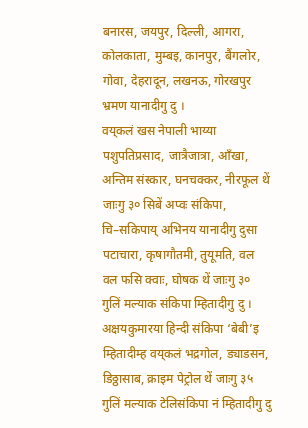बनारस, जयपुर, दिल्ली, आगरा, कोलकाता, मुम्बइ, कानपुर, बैंगलोर, गोवा, देहरादून, लखनऊ, गोरखपुर भ्रमण यानादीगु दु ।
वय्‌कलं खस नेपाली भाय्या पशुपतिप्रसाद, जात्रैजात्रा, आँखा, अन्तिम संस्कार, घनचक्कर, नीरफूल थें जाःगु ३० सिबें अप्वः संकिपा, चि–सकिपाय्‌ अभिनय यानादीगु दुसा पटाचारा, कृषागौतमी, तुयूमति, वल वल फसि क्वाः, घोषक थें जाःगु ३० गुलिं मल्याक संकिपा म्हितादीगु दु । अक्षयकुमारया हिन्दी संकिपा ‘बेबी’इ म्हितादीम्ह वय्‌कलं भद्रगोल, ड्याडसन, डिठ्ठासाब, क्राइम पेट्रोल थें जाःगु ३५ गुलिं मल्याक टेलिसंकिपा नं म्हितादीगु दु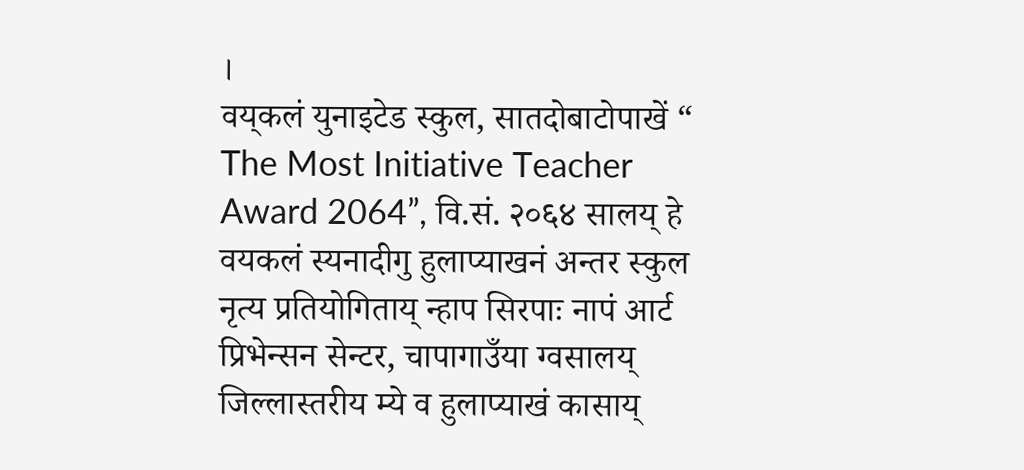।
वय्‌कलं युनाइटेड स्कुल, सातदोबाटोपाखें “ The Most Initiative Teacher Award 2064”, वि.सं. २०६४ सालय्‌ हे वयकलं स्यनादीगु हुलाप्याखनं अन्तर स्कुल नृत्य प्रतियोगिताय्‌ न्हाप सिरपाः नापं आर्ट प्रिभेन्सन सेन्टर, चापागाउँया ग्वसालय्‌ जिल्लास्तरीय म्ये व हुलाप्याखं कासाय्‌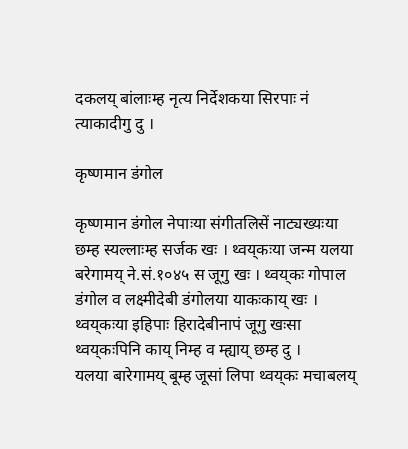दकलय्‌ बांलाःम्ह नृत्य निर्देशकया सिरपाः नं त्याकादीगु दु ।

कृष्णमान डंगोल

कृष्णमान डंगोल नेपाःया संगीतलिसें नाट्यख्यःया छम्ह स्यल्लाःम्ह सर्जक खः । थ्वय्‌कःया जन्म यलया बरेगामय्‌ ने.सं.१०४५ स जूगु खः । थ्वय्‌कः गोपाल डंगोल व लक्ष्मीदेबी डंगोलया याकःकाय्‌ खः । थ्वय्‌कःया इहिपाः हिरादेबीनापं जूगु खःसा थ्वय्‌कःपिनि काय्‌ निम्ह व म्ह्याय्‌ छम्ह दु ।
यलया बारेगामय्‌ बूम्ह जूसां लिपा थ्वय्‌कः मचाबलय्‌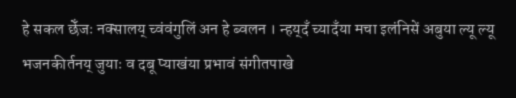हे सकल छेँजः नक्सालय्‌ च्वंवंगुलिं अन हे ब्वलन । न्हय्‌दँ च्यादँया मचा इलंनिसें अबुया ल्यू ल्यू भजनकीर्तनय्‌ जुयाः व दबू प्याखंया प्रभावं संगीतपाखे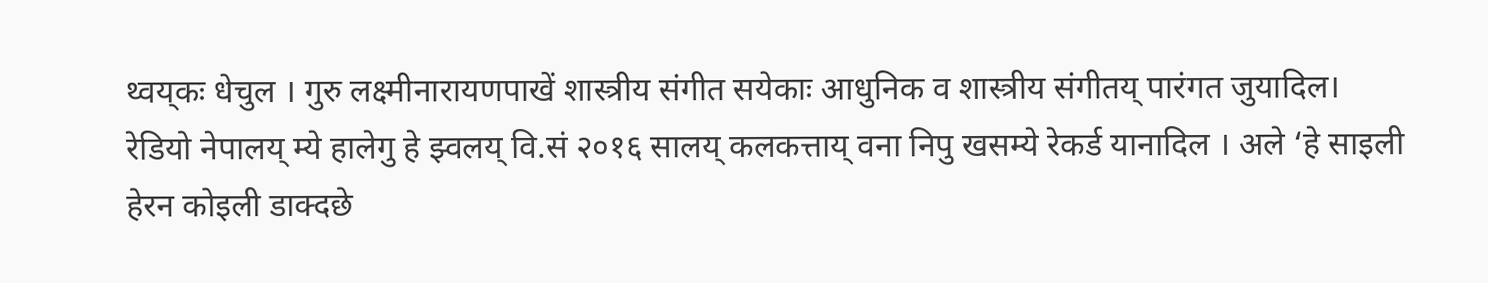थ्वय्‌कः धेचुल । गुरु लक्ष्मीनारायणपाखें शास्त्रीय संगीत सयेकाः आधुनिक व शास्त्रीय संगीतय्‌ पारंगत जुयादिल। रेडियो नेपालय्‌ म्ये हालेगु हे झ्वलय्‌ वि.सं २०१६ सालय्‌ कलकत्ताय्‌ वना निपु खसम्ये रेकर्ड यानादिल । अले ‘हे साइली हेरन कोइली डाक्दछे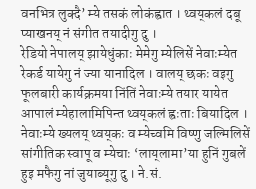वनभित्र लुक्दै’ म्ये तसकं लोकंह्वात । थ्वय्‌कलं दबू प्याखनय्‌ नं संगीत तयादीगु दु ।
रेडियो नेपालय्‌ झायेधुंकाः मेमेगु म्येलिसें नेवाःम्येत रेकर्ड यायेगु नं ज्या यानादिल । वालय्‌ छकः वइगु फूलबारी कार्यक्रमया निंतिं नेवाःम्ये तयार यायेत आपालं म्येहालामिपिन्त थ्वय्‌कलं ह्वःताः बियादिल । नेवाःम्ये ख्यलय्‌ थ्वय्‌कः व म्येच्वमि विष्णु जल्मिलिसें सांगीतिक स्वापू व म्येचाः ‘लाय्‌लामा’या हुनिं गुबलें हुइ मफैगु नां जुयाब्यूगु दु । ने.सं.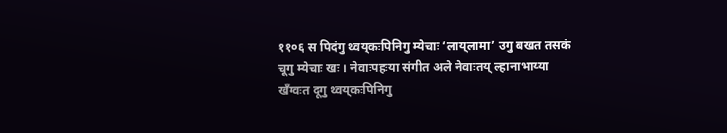११०६ स पिदंगु थ्वय्‌कःपिनिगु म्येचाः ‘लाय्‌लामा’ उगु बखत तसकं चूगु म्येचाः खः । नेवाःपहःया संगीत अले नेवाःतय्‌ ल्हानाभाय्या खँग्वःत दूगु थ्वय्‌कःपिनिगु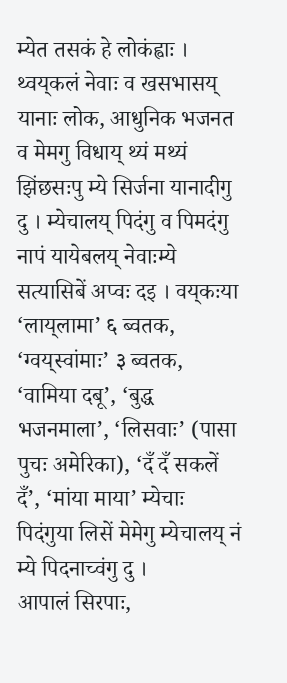म्येत तसकं हे लोकंह्वाः । थ्वय्‌कलं नेवाः व खसभासय्‌ यानाः लोक, आधुनिक भजनत व मेमगु विधाय्‌ थ्यं मथ्यं झिंछसःपु म्ये सिर्जना यानादीगु दु । म्येचालय्‌ पिदंगु व पिमदंगु नापं यायेबलय्‌ नेवाःम्ये सत्यासिबें अप्वः दइ । वय्‌कःया ‘लाय्‌लामा’ ६ ब्वतक, ‘ग्वय्‌स्वांमाः’ ३ ब्वतक, ‘वामिया दबू’, ‘बुद्ध भजनमाला’, ‘लिसवाः’ (पासा पुचः अमेरिका), ‘दँ दँ सकलें दँ’, ‘मांया माया’ म्येचाः पिदंगुया लिसें मेमेगु म्येचालय्‌ नं म्ये पिदनाच्वंगु दु ।
आपालं सिरपाः,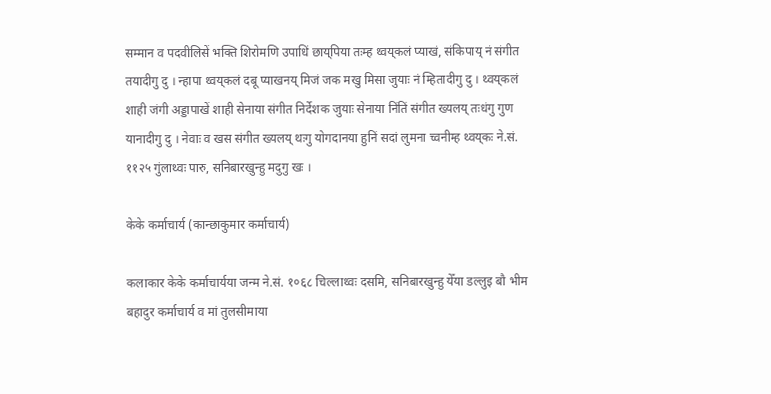सम्मान व पदवीलिसें भक्ति शिरोमणि उपाधिं छाय्‌पिया तःम्ह थ्वय्‌कलं प्याखं, संकिपाय्‌ नं संगीत तयादीगु दु । न्हापा थ्वय्‌कलं दबू प्याखनय्‌ मिजं जक मखु मिसा जुयाः नं म्हितादीगु दु । थ्वय्‌कलं शाही जंगी अड्डापाखें शाही सेनाया संगीत निर्देशक जुयाः सेनाया निंतिं संगीत ख्यलय्‌ तःधंगु गुण यानादीगु दु । नेवाः व खस संगीत ख्यलय्‌ थःगु योगदानया हुनिं सदां लुमना च्वनीम्ह थ्वय्‌कः ने.सं. ११२५ गुंलाथ्वः पारु, सनिबारखुन्हु मदुगु खः ।

केके कर्माचार्य (कान्छाकुमार कर्माचार्य)

कलाकार केके कर्माचार्यया जन्म ने.सं. १०६८ चिल्लाथ्वः दसमि, सनिबारखुन्हु येँया डल्लुइ बौ भीम बहादुर कर्माचार्य व मां तुलसीमाया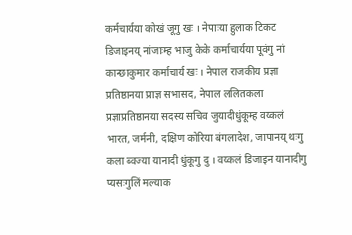कर्मचार्यया कोखं जूगु खः । नेपाःया हुलाक टिकट डिजाइनय् नांजाःम्ह भाजु केके कर्माचार्यया पूवंगु नां कान्छाकुमार कर्माचार्य खः । नेपाल राजकीय प्रज्ञा प्रतिष्ठानया प्राज्ञ सभासद, नेपाल ललितकला प्रज्ञाप्रतिष्ठानया सदस्य सचिव जुयादीधुंकूम्ह वय्कलं भारत, जर्मनी, दक्षिण कोरिया बंगलादेश, जापानय् थःगु कला ब्वज्या यानादी धुंकूगु दु । वय्कलं डिजाइन यानादीगु प्यसःगुलिं मल्याक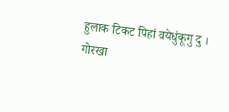हुलाक टिकट पिहां वयेधुंकूगु दु ।
गोरखा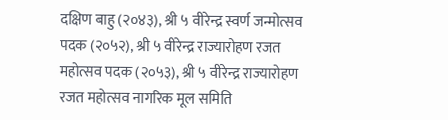दक्षिण बाहु (२०४३), श्री ५ वीरेन्द्र स्वर्ण जन्मोत्सव पदक (२०५२), श्री ५ वीरेन्द्र राज्यारोहण रजत महोत्सव पदक (२०५३), श्री ५ वीरेन्द्र राज्यारोहण रजत महोत्सव नागरिक मूल समिति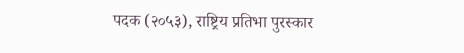पदक (२०५३), राष्ट्रिय प्रतिभा पुरस्कार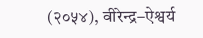(२०५४), वीरेन्द्र–ऐश्वर्य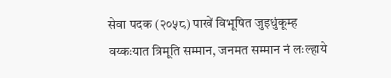सेवा पदक (२०५८) पाखें विभूषित जुइधुंकूम्ह वय्कःयात त्रिमूति सम्मान, जनमत सम्मान नं लःल्हाये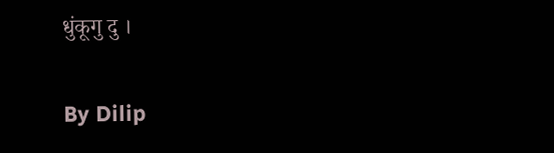धुंकूगु दु ।

By Dilip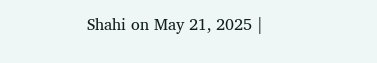Shahi on May 21, 2025 |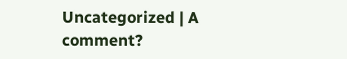Uncategorized | A comment?